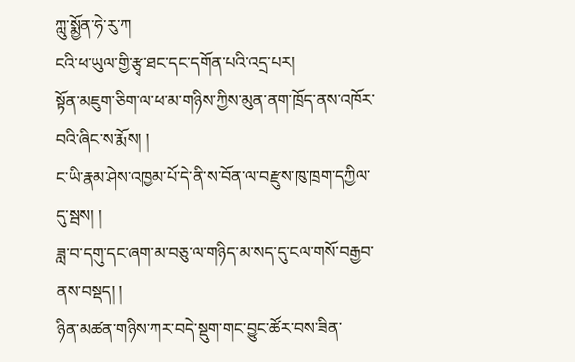ཀླུ་སྨྱོན་ཧེ་རུ་ཀ
ངའི་ཕ་ཡུལ་གྱི་རྩྭ་ཐང་དང་དགོན་པའི་འདྲ་པར།
སྟོན་མཇུག་ཅིག་ལ་ཕ་མ་གཉིས་ཀྱིས་མུན་ནག་ཁྲོད་ནས་འཁོར་བའི་ཞིང་ས་རྨོས། །
ང་ཡི་རྣམ་ཤེས་འཁྱམ་པོ་དེ་ནི་ས་བོན་ལ་བརྫུས་ཁུ་ཁྲག་དཀྱིལ་དུ་སྦས། །
ཟླ་བ་དགུ་དང་ཞག་མ་བཅུ་ལ་གཉིད་མ་སད་དུ་ངལ་གསོ་བརྒྱབ་ནས་བསྡད། །
ཉིན་མཚན་གཉིས་ཀར་བདེ་སྡུག་གང་བྱུང་ཚོར་བས་ཟིན་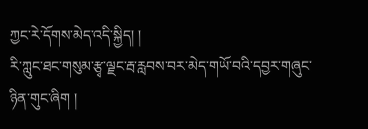ཀྱང་རེ་དོགས་མེད་འདི་སྐྱིད། །
རི་ཀླུང་ཐང་གསུམ་རྩྭ་ལྗང་རྦ་རླབས་བར་མེད་གཡོ་བའི་དབྱར་གཞུང་ཉིན་གུང་ཞིག །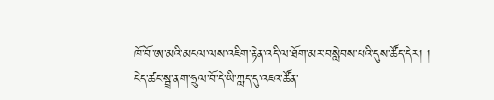ཁོ་བོ་ཨ་མའི་མངལ་ལས་འཇིག་རྟེན་འདི་ལ་ཐོག་མར་བསླེབས་པའི་དུས་ཚོད་དེར། །
ངེད་ཚང་སྦྲ་ནག་ཧྲུལ་བོ་དེ་ཡི་ཀླད་དུ་འཇའ་ཚོན་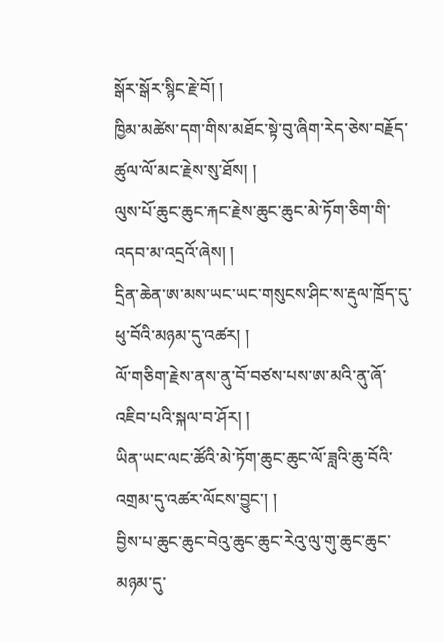སྒོར་སྒོར་སྙིང་རྗེ་བོ། །
ཁྱིམ་མཚེས་དག་གིས་མཐོང་སྟེ་བུ་ཞིག་རེད་ཅེས་བརྗོད་ཚུལ་ལོ་མང་རྗེས་སུ་ཐོས། །
ལུས་པོ་ཆུང་ཆུང་རྐང་རྗེས་ཆུང་ཆུང་མེ་ཏོག་ཅིག་གི་འདབ་མ་འདྲའོ་ཞེས། །
དྲིན་ཆེན་ཨ་མས་ཡང་ཡང་གསུངས་ཤིང་ས་རྡུལ་ཁྲོད་དུ་ཕུ་བོའི་མཉམ་དུ་འཚར། །
ལོ་གཅིག་རྗེས་ནས་ནུ་བོ་བཙས་པས་ཨ་མའི་ནུ་ཞོ་འཇིབ་པའི་སྐལ་བ་ཤོར། །
ཡིན་ཡང་ལང་ཚོའི་མེ་ཏོག་ཆུང་ཆུང་ལོ་ཟླའི་ཆུ་བོའི་འགྲམ་དུ་འཚར་ལོངས་བྱུང་། །
བྱིས་པ་ཆུང་ཆུང་བེའུ་ཆུང་ཆུང་རེའུ་ལུ་གུ་ཆུང་ཆུང་མཉམ་དུ་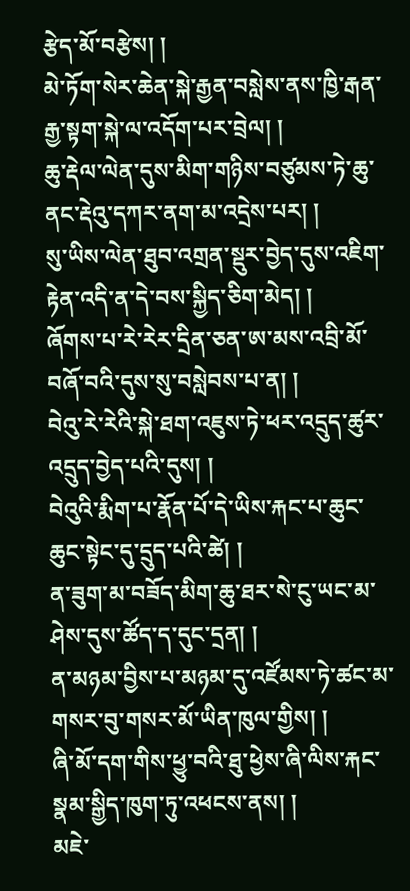རྩེད་མོ་བརྩེས། །
མེ་ཏོག་སེར་ཆེན་སྐེ་རྒྱན་བསླེས་ནས་ཁྱི་རྒན་རྒྱ་སྟག་སྐེ་ལ་འདོག་པར་བྲེལ། །
ཆུ་རྡེལ་ལེན་དུས་མིག་གཉིས་བཙུམས་ཏེ་ཆུ་ནང་རྡེའུ་དཀར་ནག་མ་འདྲེས་པར། །
སུ་ཡིས་ལེན་ཐུབ་འགྲན་སྡུར་བྱེད་དུས་འཇིག་རྟེན་འདི་ན་དེ་བས་སྐྱིད་ཅིག་མེད། །
ཞོགས་པ་རེ་རེར་དྲིན་ཅན་ཨ་མས་འབྲི་མོ་བཞོ་བའི་དུས་སུ་བསླེབས་པ་ན། །
བེའུ་རེ་རེའི་སྐེ་ཐག་འཇུས་ཏེ་ཕར་འདྲུད་ཚུར་འདྲུད་བྱེད་པའི་དུས། །
བེའུའི་རྨིག་པ་རྣོན་པོ་དེ་ཡིས་རྐང་པ་ཆུང་ཆུང་སྟེང་དུ་དྲུད་པའི་ཚེ། །
ན་ཟུག་མ་བཟོད་མིག་ཆུ་ཐར་སེ་ངུ་ཡང་མ་ཤེས་དུས་ཚོད་ད་དུང་དྲན། །
ན་མཉམ་བྱིས་པ་མཉམ་དུ་འཛོམས་ཏེ་ཚང་མ་གསར་བུ་གསར་མོ་ཡིན་ཁུལ་གྱིས། །
ཞི་མོ་དག་གིས་ཕྱུ་བའི་ཐུ་ཕྱེས་ཞི་ལིས་རྐང་སྣམ་སྒྱིད་ཁུག་ཏུ་འཕངས་ནས། །
མཇེ་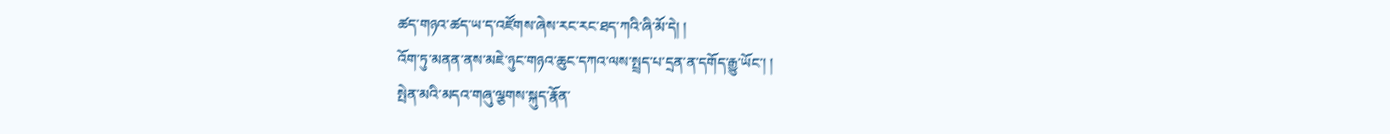ཚད་གཉའ་ཚད་ཡ་ད་འཛོགས་ཞེས་རང་རང་ཐད་ཀའི་ཞི་མོ་དེ། །
འོག་ཏུ་མནན་ནས་མཇེ་ཉུང་གཉའ་ཆུང་དཀའ་ལས་སྤྲད་པ་དྲན་ན་དགོད་རྒྱུ་ཡོང་། །
སྤེན་མའི་མདའ་གཞུ་ལྕགས་སྐུད་རྣོན་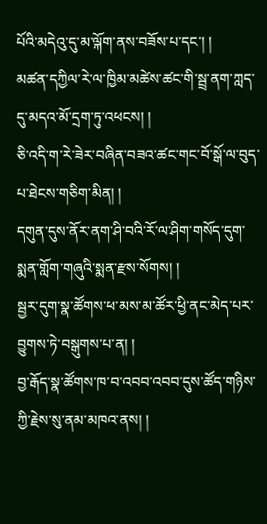པོའི་མདེའུ་དུ་མ་ལྐོག་ནས་བཟོས་པ་དང་། །
མཚན་དཀྱིལ་རེ་ལ་ཁྱིམ་མཚེས་ཚང་གི་སྦྲ་ནག་ཀླད་དུ་མདའ་མོ་དྲག་ཏུ་འཕངས། །
ཅི་འདི་ག་རེ་ཟེར་བཞིན་བཟའ་ཚང་གང་བོ་སྒོ་ལ་བུད་པ་ཐེངས་གཅིག་མིན། །
དགུན་དུས་ནོར་ནག་ཤི་བའི་རོ་ལ་ཤིག་གསོད་དུག་སྨན་གློག་གཞུའི་སྨན་རྫས་སོགས། །
སྦྱར་དུག་སྣ་ཚོགས་ཕ་མས་མ་ཚོར་ཕྱི་ནང་མེད་པར་བྱུགས་ཏེ་བསྒུགས་པ་ན། །
བྱ་རྒོད་སྣ་ཚོགས་ཁ་བ་འབབ་འབབ་དུས་ཚོད་གཉིས་ཀྱི་རྗེས་སུ་ནམ་མཁའ་ནས། །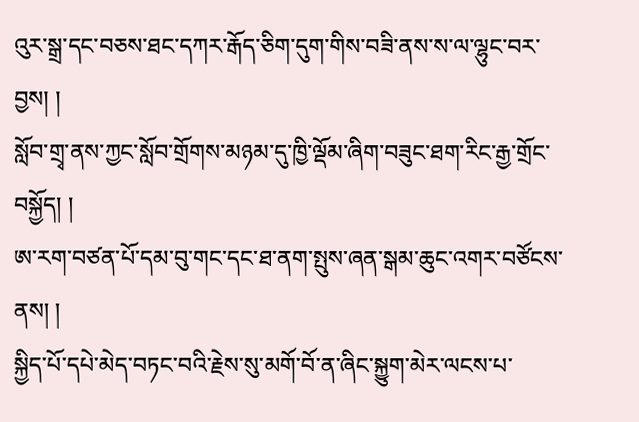འུར་སྒྲ་དང་བཅས་ཐང་དཀར་རྒོད་ཅིག་དུག་གིས་བཟི་ནས་ས་ལ་ལྷུང་བར་བྱས། །
སློབ་གྲྭ་ནས་ཀྱང་སློབ་གྲོགས་མཉམ་དུ་ཁྱི་ལྡོམ་ཞིག་བཟུང་ཐག་རིང་རྒྱ་གྲོང་བསྐྱོད། །
ཨ་རག་བཙན་པོ་དམ་བུ་གང་དང་ཐ་ནག་སྤུས་ཞན་སྒམ་ཆུང་འགར་བཙོངས་ནས། །
སྐྱིད་པོ་དཔེ་མེད་བཏང་བའི་རྗེས་སུ་མགོ་བོ་ན་ཞིང་སྐྱུག་མེར་ལངས་པ་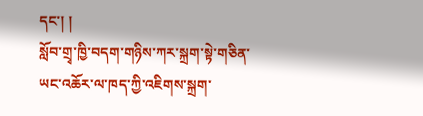དང་། །
སློབ་གྲྭ་ཁྱི་བདག་གཉིས་ཀར་སྐྲག་སྟེ་གཅིན་ཡང་འཆོར་ལ་ཁད་ཀྱི་འཇིགས་སྐྲག་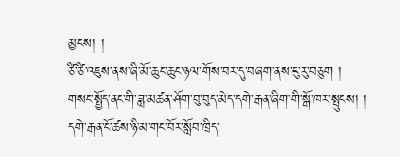མྱངས། །
ཙི་ཙི་འཇུས་ནས་ཞི་མོ་ཆུང་ཆུང་ཉལ་གོས་བར་དུ་བཞག་ནས་ངུ་རུ་བཅུག །
གསང་སྤྱོད་ནང་གི་ཟླ་མཚན་ཤོག་བུ་བུད་མེད་དགེ་རྒན་ཞིག་གི་སྒོ་ཁར་སྤུངས། །
དགེ་རྒན་ངོ་ཚས་ཉི་མ་གང་བོར་སློབ་ཁྲིད་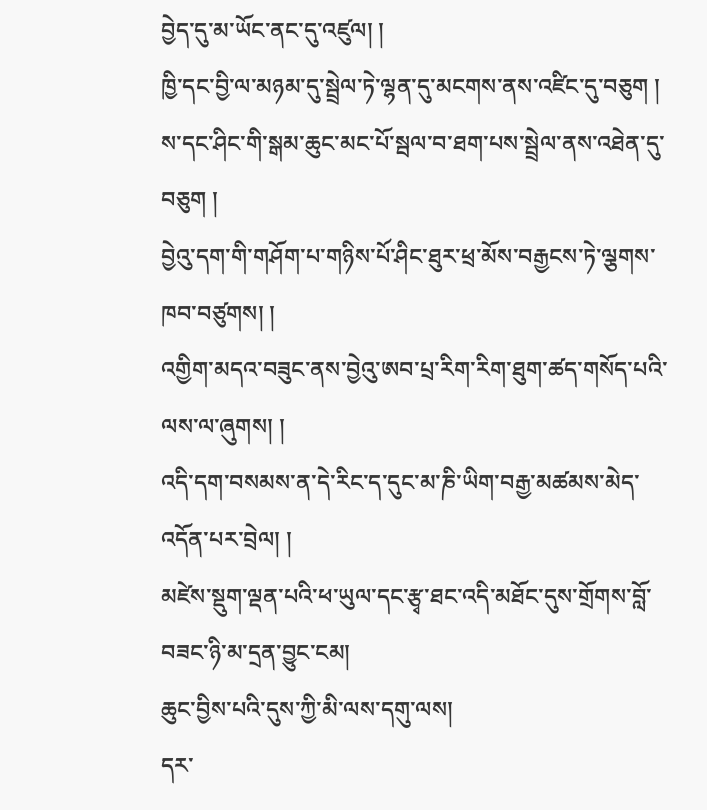བྱེད་དུ་མ་ཡོང་ནང་དུ་འཛུལ། །
ཁྱི་དང་བྱི་ལ་མཉམ་དུ་སྦྲེལ་ཏེ་ལྷན་དུ་མངགས་ནས་འཛིང་དུ་བཅུག །
ས་དང་ཤིང་གི་སྒམ་ཆུང་མང་པོ་སྦལ་བ་ཐག་པས་སྦྲེལ་ནས་འཐེན་དུ་བཅུག །
བྱེའུ་དག་གི་གཤོག་པ་གཉིས་པོ་ཤིང་ཐུར་ཕྲ་མོས་བརྒྱངས་ཏེ་ལྕགས་ཁབ་བཙུགས། །
འགྱིག་མདའ་བཟུང་ནས་བྱེའུ་ཨབ་པྲ་རིག་རིག་ཐུག་ཚད་གསོད་པའི་ལས་ལ་ཞུགས། །
འདི་དག་བསམས་ན་དེ་རིང་ད་དུང་མ་ཎི་ཡིག་བརྒྱ་མཚམས་མེད་འདོན་པར་བྲེལ། །
མཛེས་སྡུག་ལྡན་པའི་ཕ་ཡུལ་དང་རྩྭ་ཐང་འདི་མཐོང་དུས་གྲོགས་བློ་བཟང་ཉི་མ་དྲན་བྱུང་ངམ།
ཆུང་བྱིས་པའི་དུས་ཀྱི་མི་ལས་དགུ་ལས།
དར་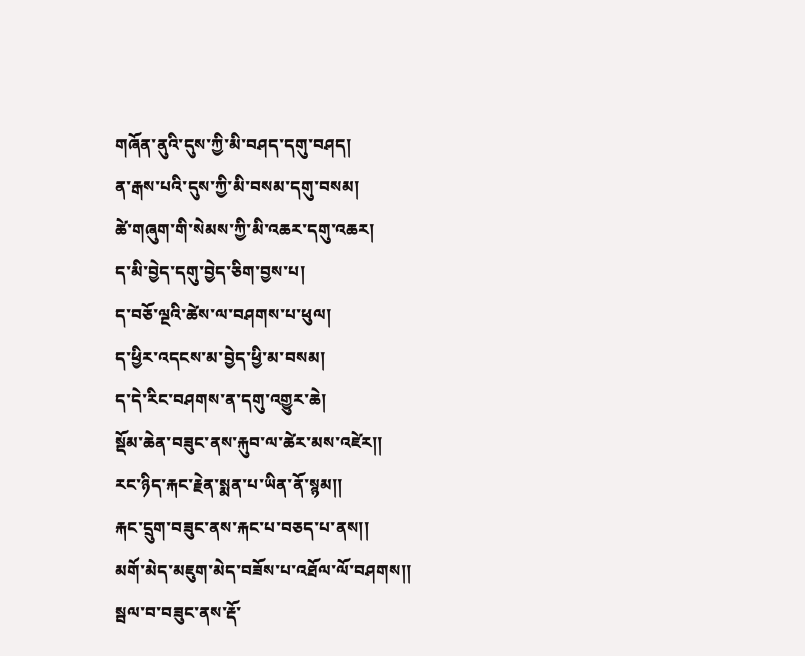གཞོན་ནུའི་དུས་ཀྱི་མི་བཤད་དགུ་བཤད།
ན་རྒས་པའི་དུས་ཀྱི་མི་བསམ་དགུ་བསམ།
ཚེ་གཞུག་གི་སེམས་ཀྱི་མི་འཆར་དགུ་འཆར།
ད་མི་བྱེད་དགུ་བྱེད་ཅིག་བྱས་པ།
ད་བཅོ་ལྔའི་ཚེས་ལ་བཤགས་པ་ཕུལ།
ད་ཕྱིར་འདངས་མ་བྱེད་ཕྱི་མ་བསམ།
ད་དེ་རིང་བཤགས་ན་དགུ་འགྱུར་ཆེ།
སྡོམ་ཆེན་བཟུང་ནས་རྐུབ་ལ་ཚེར་མས་འཛེར།།
རང་ཉིད་རྐང་རྗེན་སྨན་པ་ཡིན་ནོ་སྙམ།།
རྐང་དྲུག་བཟུང་ནས་རྐང་པ་བཅད་པ་ནས།།
མགོ་མེད་མཇུག་མེད་བཟོས་པ་འཐོལ་ལོ་བཤགས།།
སྦལ་བ་བཟུང་ནས་རྡོ་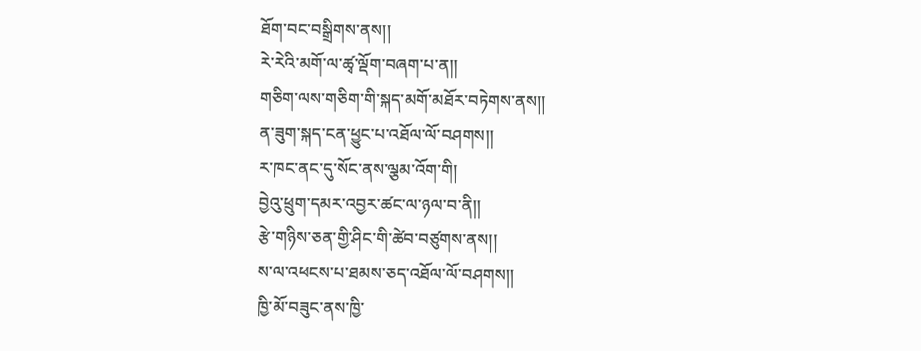ཐོག་བང་བསྒྲིགས་ནས།།
རེ་རེའི་མགོ་ལ་ཚྭ་ལྡོག་བཞག་པ་ན།།
གཅིག་ལས་གཅིག་གི་སྐད་མགོ་མཐོར་བཏེགས་ནས།།
ན་ཟུག་སྐད་ངན་ཕྱུང་པ་འཐོལ་ལོ་བཤགས།།
ར་ཁང་ནང་དུ་སོང་ནས་ལྕམ་འོག་གི།
བྱེའུ་ཕྲུག་དམར་འབྱར་ཚང་ལ་ཉལ་བ་ནི།།
རྩེ་གཉིས་ཅན་གྱི་ཤིང་གི་ཚེབ་བཙུགས་ནས།།
ས་ལ་འཕངས་པ་ཐམས་ཅད་འཐོལ་ལོ་བཤགས།།
ཁྱི་མོ་བཟུང་ནས་ཁྱི་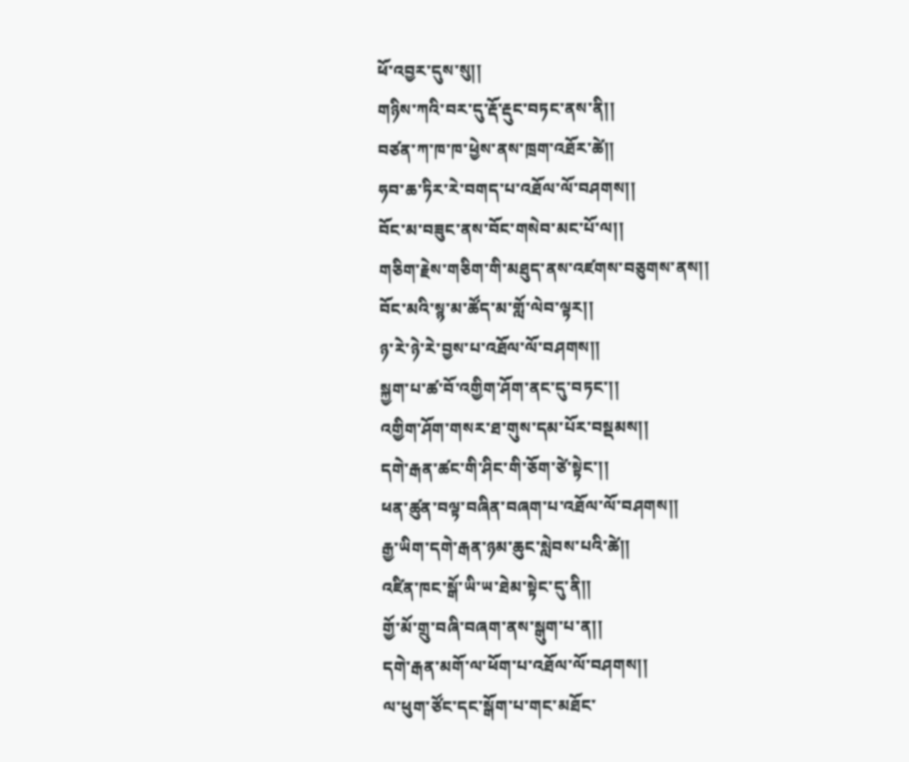ཕོ་འབྱར་དུས་སུ།།
གཉིས་ཀའི་བར་དུ་རྡོ་རྡུང་བཏང་ནས་ནི།།
བཙན་ཀ་ཁ་ཁ་ཕྱེས་ནས་ཁྲག་འཐོར་ཚེ།།
ཧབ་ཆ་ཏིར་རེ་བགད་པ་འཐོལ་ལོ་བཤགས།།
བོང་མ་བཟུང་ནས་བོང་གསེབ་མང་པོ་ལ།།
གཅིག་རྗེས་གཅིག་གི་མཐུད་ནས་འཛགས་བཅུགས་ནས།།
བོང་མའི་སྙ་མ་ཚོད་མ་གློ་ལེབ་ལྟར།།
ཉ་རེ་ཉེ་རེ་བྱས་པ་འཐོལ་ལོ་བཤགས།།
སྐྱག་པ་ཚ་བོ་འགྱིག་ཤོག་ནང་དུ་བཏང་།།
འགྱིག་ཤོག་གསར་ཐ་གུས་དམ་པོར་བསྡམས།།
དགེ་རྒན་ཚང་གི་ཤིང་གི་ཅོག་ཙེ་སྟེང་།།
ཕན་ཚུན་བལྟ་བཞིན་བཞག་པ་འཐོལ་ལོ་བཤགས།།
རྒྱ་ཡིག་དགེ་རྒན་ཉམ་ཆུང་སླེབས་པའི་ཚེ།།
འཛིན་ཁང་སྒོ་ཡི་ཡ་ཐེམ་སྟེང་དུ་ནི།།
གྱོ་མོ་གྲུ་བཞི་བཞག་ནས་སྒུག་པ་ན།།
དགེ་རྒན་མགོ་ལ་ཕོག་པ་འཐོལ་ལོ་བཤགས།།
ལ་ཕུག་ཙོང་དང་སྒོག་པ་གང་མཐོང་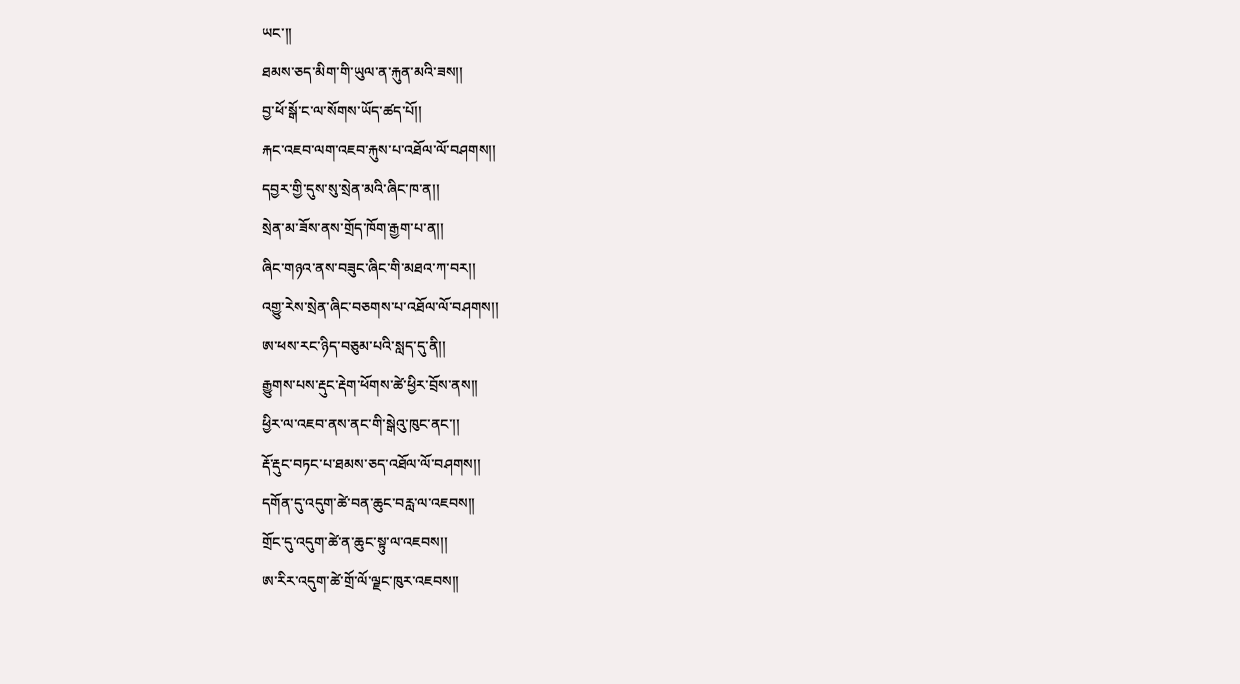ཡང་།།
ཐམས་ཅད་མིག་གི་ཡུལ་ན་རྐུན་མའི་ཟས།།
བྱ་ཕོ་སྒོ་ང་ལ་སོགས་ཡོད་ཚད་པོ།།
རྐང་འཇབ་ལག་འཇབ་རྐུས་པ་འཐོལ་ལོ་བཤགས།།
དབྱར་གྱི་དུས་སུ་སྲེན་མའི་ཞིང་ཁ་ན།།
སྲེན་མ་ཟོས་ནས་གྲོད་ཁོག་རྒྱག་པ་ན།།
ཞིང་གཉའ་ནས་བཟུང་ཞིང་གི་མཐའ་ཀ་བར།།
འགྱུ་རེས་སྲེན་ཞིང་བཅགས་པ་འཐོལ་ལོ་བཤགས།།
ཨ་ཕས་རང་ཉིད་བཅུམ་པའི་སླད་དུ་ནི།།
རྒྱུགས་པས་རྡུང་རྡེག་ཕོགས་ཚེ་ཕྱིར་བྲོས་ནས།།
ཕྱིར་ལ་འཇབ་ནས་ནང་གི་སྒེའུ་ཁུང་ནང་།།
རྡོ་རྡུང་བཏང་པ་ཐམས་ཅད་འཐོལ་ལོ་བཤགས།།
དགོན་དུ་འདུག་ཚེ་བན་ཆུང་བརླ་ལ་འཇབས།།
གྲོང་དུ་འདུག་ཚེ་ན་ཆུང་སྟུ་ལ་འཇབས།།
ཨ་རིར་འདུག་ཚེ་གྲོ་ལོ་ལྗང་ཁུར་འཇབས།།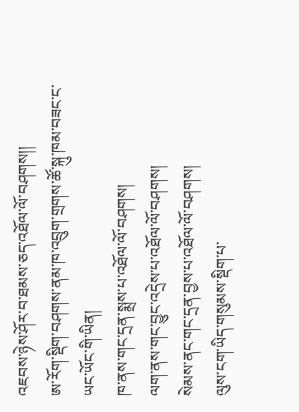འཇབས་ཉེས་ཤོར་བ་ཐམས་ཅད་འཐོལ་ལོ་བཤགས།།
ཨ་རོག་སྡིག་བཤགས་ནམ་ཁ་འབྲུག་གྲགས་ཚོ་སྐུ་ཁམ་བཟང་ང་ཡང་ཡོང་གི་ཡིན།
ཁ་ནས་གང་དྲན་སྨྲས་པ་འཐོལ་ལོ་བཤགས།
ལག་ནས་གང་བྱུང་འདྲེས་པ་འཐོལ་ལོ་བཤགས།
སེམས་ནང་གང་དྲན་བྱས་པ་འཐོལ་ལོ་བཤགས།
ལུས་ངག་ཡིད་གསུམས་སྡིག་པ་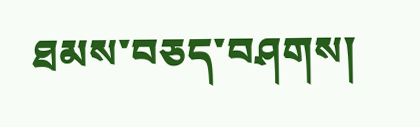ཐམས་བཅད་བཤགས།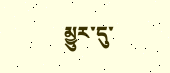མྱུར་དུ་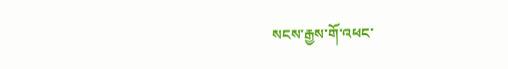སངས་རྒྱས་གོ་འཕང་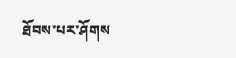ཐོབས་པར་ཤོགས